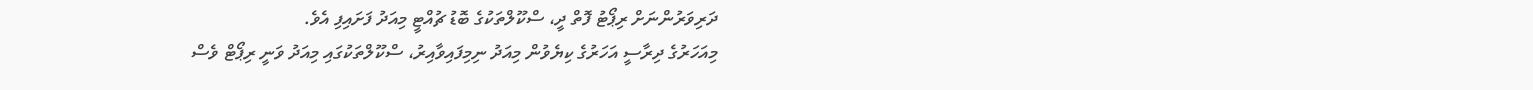ދަރިވަރުންނަށް ރިޕޯޓު ފޮތް ދީ، ސްކޫލްތަކުގެ ބޮޑު ޗުއްޓީ މިއަދު ފަށައިފި އެވެ.
މިއަހަރުގެ ދިރާސީ އަހަރުގެ ކިޔެވުން މިއަދު ނިމިފައިވާއިރު، ސްކޫލްތަކުގައި މިއަދު ވަނީ ރިޕޯޓް ވެސް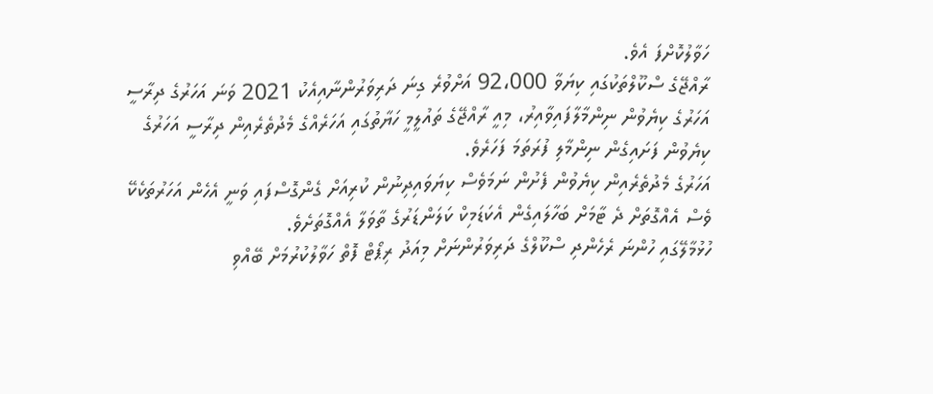ހަވާލުކޮށްފަ އެވެ.
ރާއްޖޭގެ ސްކޫލްތަކުގައި ކިޔަވާ 92،000 އަށްވުރެ ގިނަ ދަރިވަރުންނާއިއެކު 2021 ވަނަ އަހަރުގެ ދިރާސީ އަހަރުގެ ކިޔެވުން ނިންމާލާފައިވާއިރު، މިއީ ރާއްޖޭގެ ތައުލީމީ ހަޔާތުގައި އަހަރެއްގެ މެދުތެރެއިން ދިރާސީ އަހަރުގެ ކިޔެވުން ފަށައިގެން ނިންމާލި ފުރަތަމަ ފަހަރެވެ.
އަހަރުގެ މެދުތެރެއިން ކިޔެވުން ފެށުން ނަމަވެސް ކިޔަވައިދިނުން ކުރިއަށް ގެންގޮސްފައި ވަނީ އެހެން އަހަރުތަކެކޭ ވެސް އެއްގޮތަށް ދެ ޓާމަށް ބަހާލައިގެން އެކަޑަމިކް ކަލަންޑަރުގެ ތާވަލާ އެއްގޮތަށެވެ.
ހުޅުމާލޭގައި ހުންނަ ރެހެންދި ސްކޫލްގެ ދަރިވަރުންނަށް މިއަދު ރިޕޯޓް ފޮތް ހަވާލުކުރުމަށް ބޭއްވި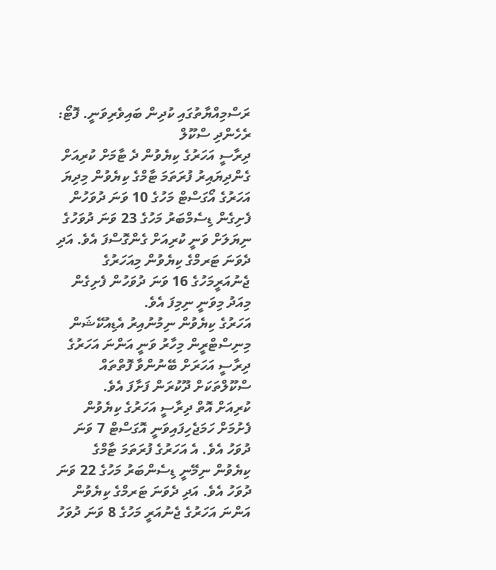ރަސްމިއްޔާތުގައި ކުދިން ބައިވެރިވަނީ. ފޮޓޯ: ރެހެންދި ސްކޫލް
ދިރާސީ އަހަރުގެ ކިޔެވުން ދެ ޓާމަށް ކުރިއަށް ގެންދިޔައިރު ފުރަތަމަ ޓާމްގެ ކިޔެވުން މިދިޔަ އަހަރުގެ އޯގަސްޓް މަހުގެ 10 ވަނަ ދުވަހުން ފެށިގެން ޑިސެމްބަރު މަހުގެ 23 ވަނަ ދުވަހުގެ ނިޔަލަށް ވަނީ ކުރިއަށް ގެންގޮސްފަ އެވެ. އަދި ދެވަނަ ޓަރމްގެ ކިޔެވުން މިއަހަރުގެ ޖެނުއަރީމަހުގެ 16 ވަނަ ދުވަހުން ފެށިގެން މިއަދު މިވަނީ ނިމިފަ އެވެ.
އަހަރުގެ ކިޔެވުން ނިމުނުއިރު އެޑިއުކޭޝަން މިނިސްޓްރީން މިހާރު ވަނީ އަންނަ އަހަރުގެ ދިރާސީ އަހަރަށް ބޭނުންވާ ފޮތްތައް ސްކޫލްތަކަށް ދޫކުރަން ފަށާފަ އެވެ.
ކުރިއަށް އޮތް ދިރާސީ އަހަރުގެ ކިޔެވުން ފެށުމަށް ހަމަޖެހިފައިވަނީ އޮގަސްޓް 7 ވަނަ ދުވަހު އެވެ. އެ އަހަރުގެ ފުރަތަމަ ޓާމްގެ ކިޔެވުން ނިމޭނީ ޑިސެންބަރު މަހުގެ 22 ވަނަ ދުވަހު އެވެ. އަދި ދެވަނަ ޓަރމްގެ ކިޔެވުން އަންނަ އަހަރުގެ ޖެނުއަރީ މަހުގެ 8 ވަނަ ދުވަހު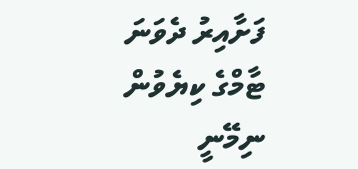ފަށާއިރު ދެވަނަ ޓާމްގެ ކިޔެވުން ނިމޭނީ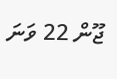ޖޫން 22 ވަނަ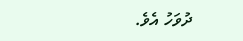ދުވަހު އެވެ.